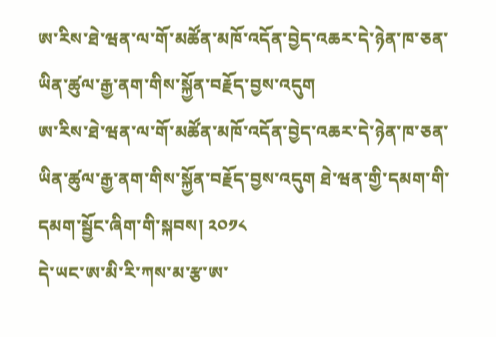ཨ་རིས་ཐེ་ཝན་ལ་གོ་མཚོན་མཁོ་འདོན་བྱེད་འཆར་དེ་ཉེན་ཁ་ཅན་ཡིན་ཚུལ་རྒྱ་ནག་གིས་སྐྱོན་བརྗོད་བྱས་འདུག
ཨ་རིས་ཐེ་ཝན་ལ་གོ་མཚོན་མཁོ་འདོན་བྱེད་འཆར་དེ་ཉེན་ཁ་ཅན་ཡིན་ཚུལ་རྒྱ་ནག་གིས་སྐྱོན་བརྗོད་བྱས་འདུག ཐེ་ཝན་གྱི་དམག་གི་དམག་སྦྱོང་ཞིག་གི་སྐབས། ༢༠༡༨
དེ་ཡང་ཨ་མི་རི་ཀས་མ་རྩ་ཨ་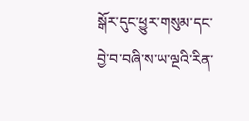སྒོར་དུང་ཕྱུར་གསུམ་དང་བྱེ་བ་བཞི་ས་ཡ་ལྔའི་རིན་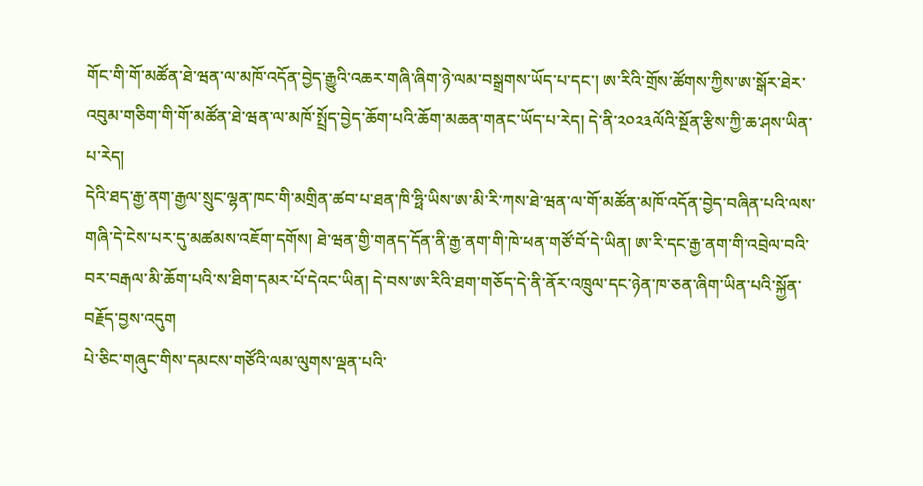གོང་གི་གོ་མཚོན་ཐེ་ཝན་ལ་མཁོ་འདོན་བྱེད་རྒྱུའི་འཆར་གཞི་ཞིག་ཉེ་ལམ་བསྒྲགས་ཡོད་པ་དང་། ཨ་རིའི་གྲོས་ཚོགས་ཀྱིས་ཨ་སྒོར་ཐེར་འབུམ་གཅིག་གི་གོ་མཚོན་ཐེ་ཝན་ལ་མཁོ་སྤྲོད་བྱེད་ཆོག་པའི་ཆོག་མཆན་གནང་ཡོད་པ་རེད། དེ་ནི་༢༠༢༣ལོའི་སྔོན་རྩིས་ཀྱི་ཆ་ཤས་ཡིན་པ་རེད།
དེའི་ཐད་རྒྱ་ནག་རྒྱལ་སྲུང་ལྷན་ཁང་གི་མགྲིན་ཚབ་པ་ཐན་ཁི་ཧྥི་ཡིས་ཨ་མི་རི་ཀས་ཐེ་ཝན་ལ་གོ་མཚོན་མཁོ་འདོན་བྱེད་བཞིན་པའི་ལས་གཞི་དེ་ངེས་པར་དུ་མཚམས་འཇོག་དགོས། ཐེ་ཝན་གྱི་གནད་དོན་ནི་རྒྱ་ནག་གི་ཁེ་ཕན་གཙོ་བོ་དེ་ཡིན། ཨ་རི་དང་རྒྱ་ནག་གི་འབྲེལ་བའི་བར་བརྒལ་མི་ཆོག་པའི་ས་ཐིག་དམར་པོ་དེའང་ཡིན། དེ་བས་ཨ་རིའི་ཐག་གཅོད་དེ་ནི་ནོར་འཁྲུལ་དང་ཉེན་ཁ་ཅན་ཞིག་ཡིན་པའི་སྐྱོན་བརྗོད་བྱས་འདུག
པེ་ཅིང་གཞུང་གིས་དམངས་གཙོའི་ལམ་ལུགས་ལྡན་པའི་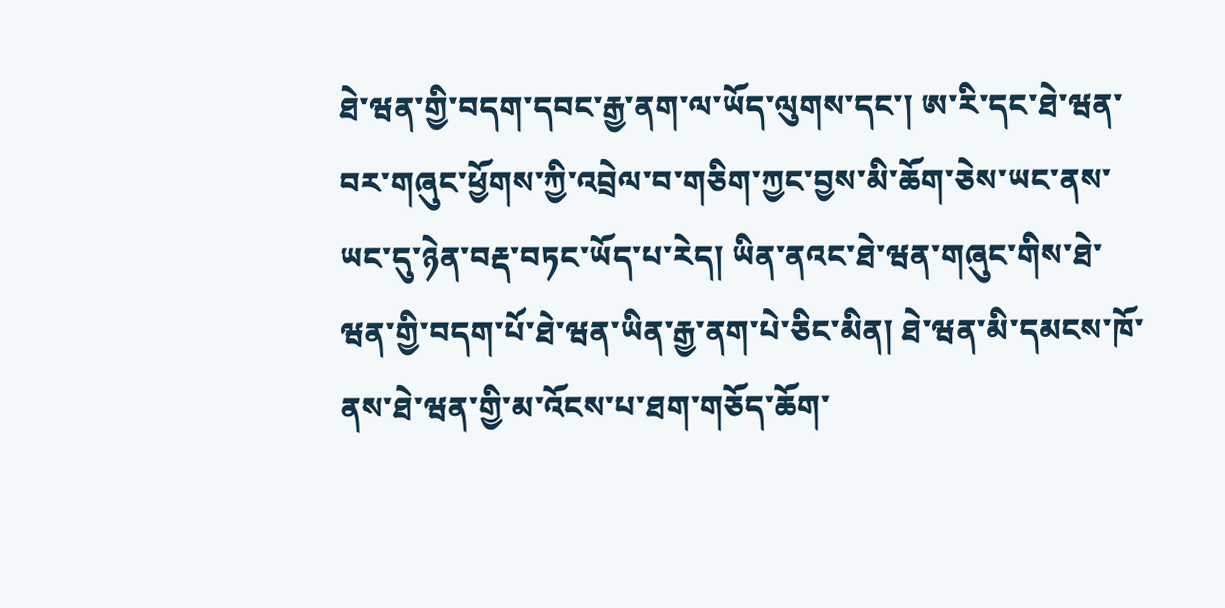ཐེ་ཝན་གྱི་བདག་དབང་རྒྱ་ནག་ལ་ཡོད་ལུགས་དང་། ཨ་རི་དང་ཐེ་ཝན་བར་གཞུང་ཕྱོགས་ཀྱི་འབྲེལ་བ་གཅིག་ཀྱང་བྱས་མི་ཆོག་ཅེས་ཡང་ནས་ཡང་དུ་ཉེན་བརྡ་བཏང་ཡོད་པ་རེད། ཡིན་ནའང་ཐེ་ཝན་གཞུང་གིས་ཐེ་ཝན་གྱི་བདག་པོ་ཐེ་ཝན་ཡིན་རྒྱ་ནག་པེ་ཅིང་མིན། ཐེ་ཝན་མི་དམངས་ཁོ་ནས་ཐེ་ཝན་གྱི་མ་འོངས་པ་ཐག་གཅོད་ཆོག་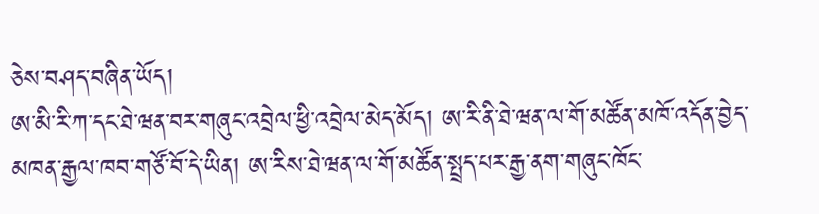ཅེས་བཤད་བཞིན་ཡོད།
ཨ་མི་རི་ཀ་དང་ཐེ་ཝན་བར་གཞུང་འབྲེལ་ཕྱི་འབྲེལ་མེད་མོད། ཨ་རི་ནི་ཐེ་ཝན་ལ་གོ་མཚོན་མཁོ་འདོན་བྱེད་མཁན་རྒྱལ་ཁབ་གཙོ་བོ་དེ་ཡིན། ཨ་རིས་ཐེ་ཝན་ལ་གོ་མཚོན་སྤྲད་པར་རྒྱ་ནག་གཞུང་ཁོང་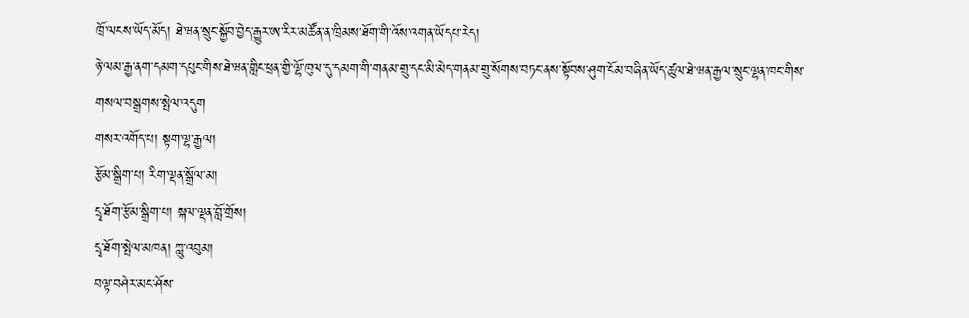ཁྲོ་ལངས་ཡོད་མོད། ཐེ་ཝན་སྲུང་སྐྱོབ་བྱེད་རྒྱུར་ཨ་རིར་མཚོན་ན་ཁྲིམས་ཐོག་གི་འོས་འགན་ཡོདཔ་རེད།
ཉེ་ལམ་རྒྱ་ནག་དམག་དཔུང་གིས་ཐེ་ཝན་གླིང་ཕྲན་གྱི་ལྷོ་ཁུལ་དུ་དམག་གི་གནམ་གྲུ་དང་མི་མེད་གནམ་གྲུ་སོགས་བཏང་ནས་སྟོབས་ཤུག་ངོམ་བཞིན་ཡོད་ཚུལ་ཐེ་ཝན་རྒྱལ་སྲུང་ལྷན་ཁང་གིས་གསལ་བསྒྲགས་སྤེལ་འདུག
གསར་འགོད་པ། སྟག་ལྷ་རྒྱལ།
རྩོམ་སྒྲིག་པ། རིག་ལྡན་སྒྲོལ་མ།
དྲྭ་ཐོག་རྩོམ་སྒྲིག་པ། སྐལ་ལྡན་བློ་གྲོས།
དྲྭ་ཐོག་སྤེལ་མཁན། ཀླུ་འབུམ།
བལྟ་བཤེར་མང་ཤོས་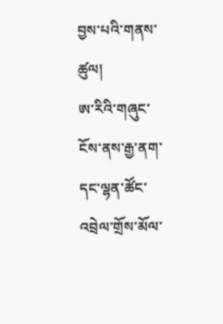བྱས་པའི་གནས་ཚུལ།
ཨ་རིའི་གཞུང་ངོས་ནས་རྒྱ་ནག་དང་ལྷན་ཚོང་འབྲེལ་གྲོས་མོལ་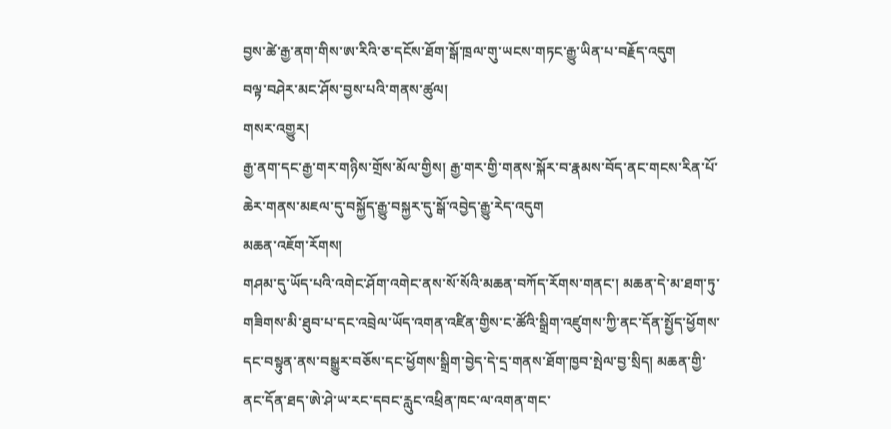བྱས་ཚེ་རྒྱ་ནག་གིས་ཨ་རིའི་ཅ་དངོས་ཐོག་སྒོ་ཁྲལ་གུ་ཡངས་གཏང་རྒྱུ་ཡིན་པ་བརྗོད་འདུག
བལྟ་བཤེར་མང་ཤོས་བྱས་པའི་གནས་ཚུལ།
གསར་འགྱུར།
རྒྱ་ནག་དང་རྒྱ་གར་གཉིས་གྲོས་མོལ་གྱིས། རྒྱ་གར་གྱི་གནས་སྐོར་བ་རྣམས་བོད་ནང་གངས་རིན་པོ་ཆེར་གནས་མཇལ་དུ་བསྐྱོད་རྒྱུ་བསྐྱར་དུ་སྒོ་འབྱེད་རྒྱུ་རེད་འདུག
མཆན་འཇོག་རོགས།
གཤམ་དུ་ཡོད་པའི་འགེང་ཤོག་འགེང་ནས་སོ་སོའི་མཆན་བཀོད་རོགས་གནང་། མཆན་དེ་མ་ཐག་ཏུ་གཟིགས་མི་ཐུབ་པ་དང་འབྲེལ་ཡོད་འགན་འཛིན་གྱིས་ང་ཚོའི་སྒྲིག་འཛུགས་ཀྱི་ནང་དོན་སྤྱོད་ཕྱོགས་དང་བསྟུན་ནས་བསྒྱུར་བཅོས་དང་ཕྱོགས་སྒྲིག་བྱེད་དེ་དྲ་གནས་ཐོག་ཁྱབ་སྤེལ་བྱ་སྲིད། མཆན་གྱི་ནང་དོན་ཐད་ཨེ་ཤེ་ཡ་རང་དབང་རླུང་འཕྲིན་ཁང་ལ་འགན་གང་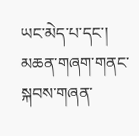ཡང་མེད་པ་དང་། མཆན་གཞག་གནང་སྐབས་གཞན་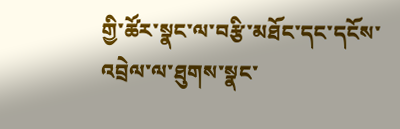གྱི་ཚོར་སྣང་ལ་བརྩི་མཐོང་དང་དངོས་འབྲེལ་ལ་ཐུགས་སྣང་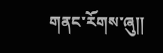གནང་རོགས་ཞུ༎